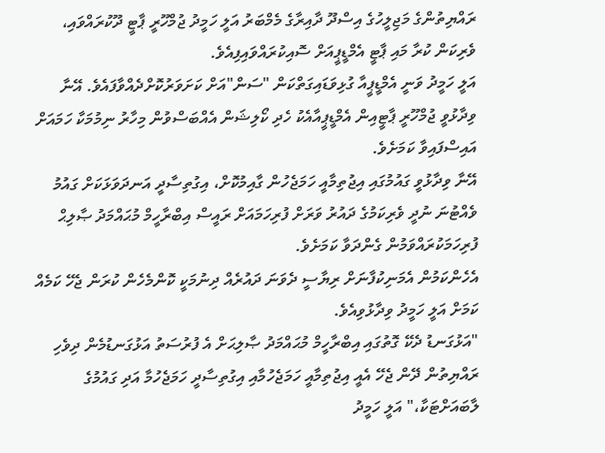ރައްޔިތުންގެ މަޖިލީހުގެ އިސްދޫ ދާއިރާގެ މެމްބަރު އަލީ ހަމީދު ޖުމްހޫރީ ޕާޓީ ދޫކުރައްވައި، ވެރިކަން ކުރާ މައި ޕާޓީ އެމްޑީޕީއަށް ސޮއިކުރައްވައިފިއެވެ.
އަލީ ހަމީދު ވަނީ އެމްޑީޕީއާ ގުޅިވަޑައިގަތްކަން "ސަން"އަށް ކަށަވަރުކޮށްދެއްވާފައެވެ. އޭނާ ވިދާޅުވީ ޖުމްހޫރީ ޕާޓީއިން އެމްޑީޕީއާއެކު ހެދި ކޯލިޝަން އެއްބަސްވުން މިހާރު ނިމުމަކާ ހަމައަށް އައިސްފައިވާ ކަމަށެވެ.
އޭނާ ވިދާޅުވީ ގައުމުގައި އިޖުތިމާއީ ހަމަޖެހުން ގާއިމުކޮށް، އިގުތިސާދީ އަނދަވަޅަކަށް ގައުމު ވެއްޓުނަ ނުދީ ވެރިކަމުގެ ދައުރު ވަރަށް ފުރިހަމައަށް ރައީސް އިބްރާހީމް މުޙައްމަދު ޞާލިޙް ފުރިހަމަކުރައްވަމުން ގެންދަވާ ކަމަށެވެ.
އެހެންކަމުން އެމަނިކުފާނަށް ރިޔާސީ ދެވަނަ ދައުރެއް ދިނުމަކީ ކޮންމެހެން ކުރަން ޖެހޭ ކަމެއް ކަމަށް އަލީ ހަމީދު ވިދާޅުވިއެވެ.
"އަޅުގަނޑު ދެކޭ ގޮތުގައި އިބްރާހީމް މުޙައްމަދު ޞާލިޙަށް އެ ފުރުސަތު އަޅުގަނޑުމެން ދިވެހި ރައްޔިތުން ދޭން ޖެހޭ އެއީ އިޖުތިމާއީ ހަމަޖެހުމާއި އިގުތިސާދީ ހަމަޖެހުމާ އަދި ގައުމުގެ ލާބައަށްޓަކާ،" އަލީ ހަމީދު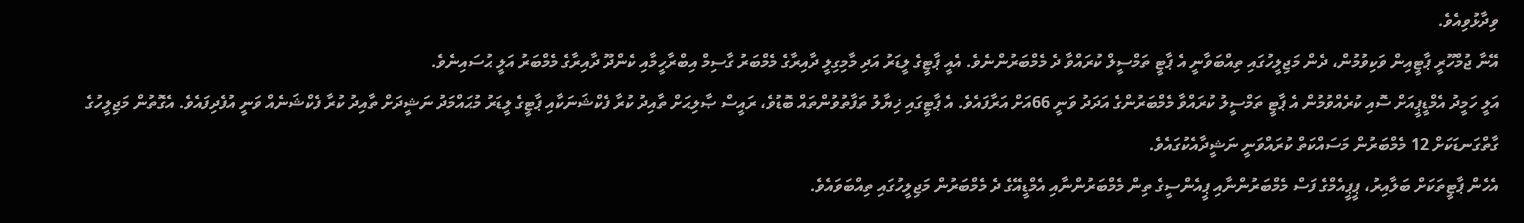ވިދާޅުވިއެވެ.
އޭނާ ޖުމްހޫރީ ޕާޓީއިން ވަކިވުމުން، ދެން މަޖިލީހުގައި ތިއްބަވާނީ އެ ޕާޓީ ތަމްސީލް ކުރައްވާ ދެ މެމްބަރުންނެވެ. އެއީ ޕާޓީގެ ލީޑަރު އަދި މާމިގިލީ ދާއިރާގެ މެމްބަރު ގާސިމް އިބްރާހީމާއި ކެންދޫ ދާއިރާގެ މެމްބަރު އަލީ ޙުސައިނެވެ.
އަލީ ހަމީދު އެމްޑީޕީއަށް ސޮއި ކުރެއްވުމުން އެ ޕާޓީ ތަމްސީލު ކުރައްވާ މެމްބަރުންގެ އަދަދު ވަނީ 66އަށް އަރާފައެވެ. އެ ޕާޓީގައި ޚިޔާލު ތަފާތުވުންތައް ބޮޑުވެ، ރައީސް ޞާލިޙަށް ތާއިދު ކުރާ ފެކްޝަނަކާއި ޕާޓީގެ ލީޑަރު މުޙައްމަދު ނަޝީދަށް ތާއިދު ކުރާ ފެކްޝަނެއް ވަނީ އުފެދިފައެވެ. އެގޮތުން މަޖިލީހުގެ ގާތްގަނޑަކަށް 12 މެމްބަރުން މަސައްކަތް ކުރައްވަނީ ނަޝީދާއެކުގައެވެ.
އެހެން ޕާޓީތަކަށް ބަލާއިރު، ޕީޕީއެމްގެ ފަސް މެމްބަރުންނާއި ޕީއެންސީގެ ތިން މެމްބަރުންނާއި އެމްޑީއޭގެ ދެ މެމްބަރުން މަޖިލީހުގައި ތިއްބަވައެވެ.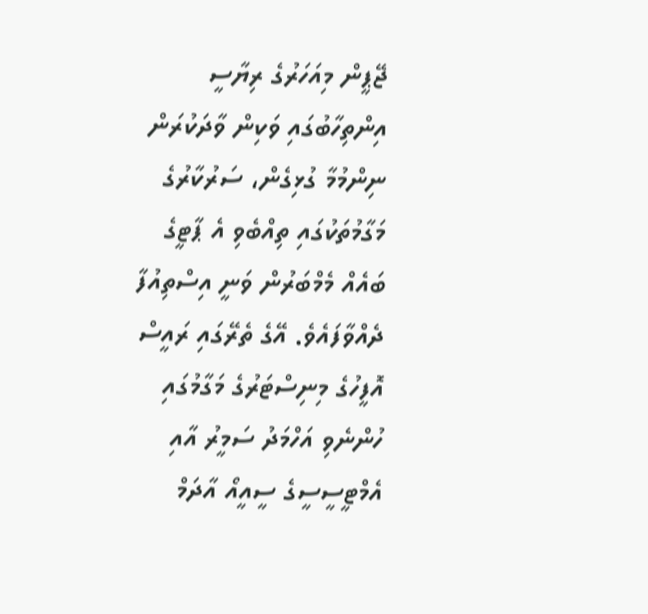ޖޭޕީން މިއަހަރުގެ ރިޔާސީ އިންތިހާބުގައި ވަކިން ވާދަކުރަން ނިންމުމާ ގުޅިގެން، ސަރުކާރުގެ މަގާމުތަކުގައި ތިއްބެވި އެ ޕާޓީގެ ބައެއް މެމްބަރުން ވަނީ އިސްތިއުފާ ދެއްވާފައެވެ. އޭގެ ތެރޭގައި ރައީސް އޮފީހުގެ މިނިސްޓަރުގެ މަގާމުގައި ހުންނެވި އަހްމަދު ސަމީރު އާއި އެމްޓީސީސީގެ ސީއީއޯ އާދަމް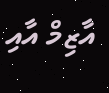އާޒިމް އާއި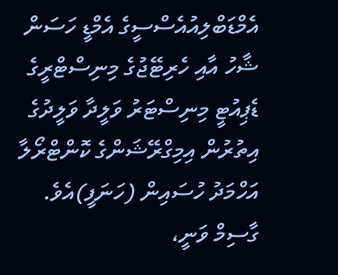އެމްޑަބްލިއުއެސްސީގެ އެމްޑީ ހަސަން ޝާހު އާއި ހެރިޓޭޖުގެ މިނިސްޓްރީގެ ޑެޕިއުޓީ މިނިސްޓަރު ވަލީދާ ވަލީދުގެ އިތުރުން އިމިގްރޭޝަންގެ ކޮންޓްރޯލާ އަހްމަދު ހުސައިން (ހަނަފީ)އެވެ.
ގާސިމް ވަނީ،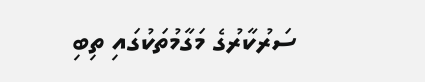ސަރުކާރުގެ މަގާމުތަކުގައި ތިބި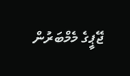ޖޭޕީގެ މެމްބަރުން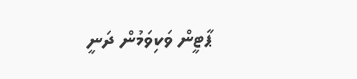ޕާޓީން ވަކިވަމުން ދަނީ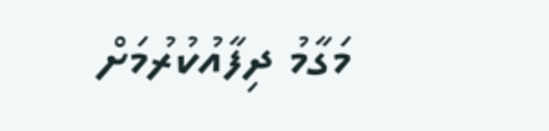މަގާމު ދިފާއުކުރުމަށް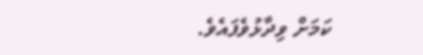ކަމަށް ވިދާޅުވެފައެވެ.